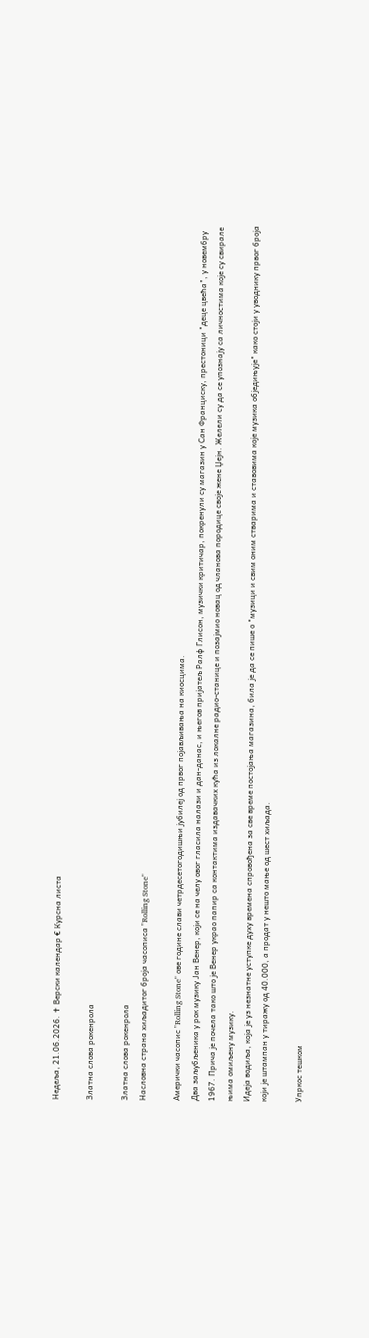Недеља, 21.06.2026. ✝ Верски календар € Курсна листа

Златна слова рокенрола

Златна слова рокенрола
Насловна страна хиљадитог броја часописа "Rolling Stone"

Амерички часопис "Rolling Stone" ове године слави четрдесетогодишњи јубилеј од првог појављивања на киосцима.
Два заљубљеника у рок музику Јан Венер, који се на челу овог гласила налази и дан-данас, и његов пријатељ Ралф Глисон, музички критичар, покренули су магазин у Сан Франциску, престоници "деце цвећа", у новембру 1967. Прича је почела тако што је Венер украо папир са контактима издавачких кућа из локалне радио-станице и позајмио новац од чланова породице своје жене Џејн. Желели су да се упознају са личностима које су свирале њима омиљену музику.
Идеја водиља, која је уз незнатне уступке духу времена спровођена за све време постојања магазина, била је да се пише о "музици и свим оним стварима и ставовима које музика обједињује" како стоји у уводнику првог броја који је штампан у тиражу од 40.000, а продат у нешто мање од шест хиљада.

Упркос тешком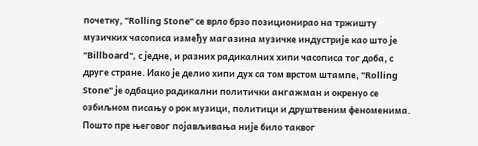почетку, "Rolling Stone" се врло брзо позиционирао на тржишту музичких часописа између магазина музичке индустрије као што је "Billboard", с једне, и разних радикалних хипи часописа тог доба, с друге стране. Иако је делио хипи дух са том врстом штампе, "Rolling Stone" је одбацио радикални политички ангажман и окренуо се озбиљном писању о рок музици, политици и друштвеним феноменима. Пошто пре његовог појављивања није било таквог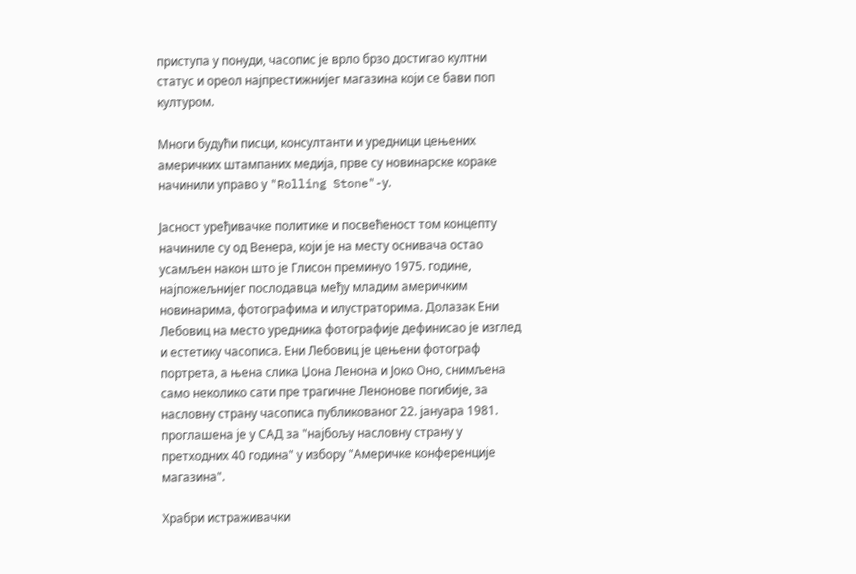приступа у понуди, часопис је врло брзо достигао култни статус и ореол најпрестижнијег магазина који се бави поп културом.

Многи будући писци, консултанти и уредници цењених америчких штампаних медија, прве су новинарске кораке начинили управо у "Rolling Stone"-у.

Јасност уређивачке политике и посвећеност том концепту начиниле су од Венера, који је на месту оснивача остао усамљен након што је Глисон преминуо 1975. године, најпожељнијег послодавца међу младим америчким новинарима, фотографима и илустраторима. Долазак Ени Лебовиц на место уредника фотографије дефинисао је изглед и естетику часописа. Ени Лебовиц је цењени фотограф портрета, а њена слика Џона Ленона и Јоко Оно, снимљена само неколико сати пре трагичне Ленонове погибије, за насловну страну часописа публикованог 22. јануара 1981. проглашена је у САД за "најбољу насловну страну у претходних 40 година" у избору "Америчке конференције магазина".

Храбри истраживачки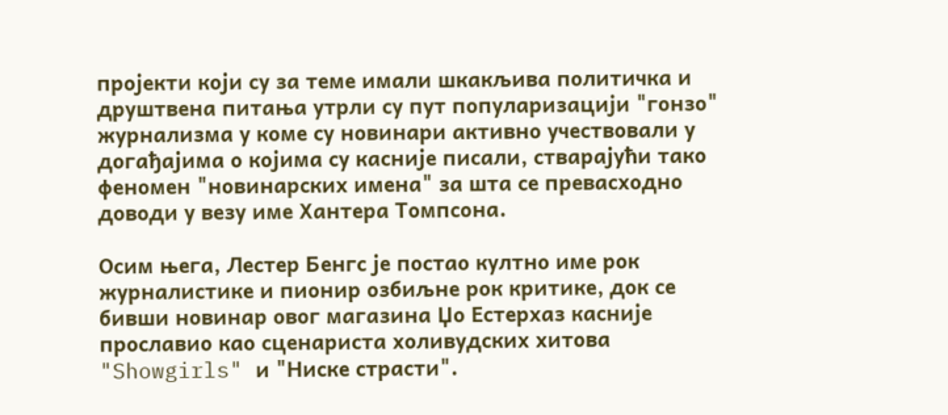пројекти који су за теме имали шкакљива политичка и друштвена питања утрли су пут популаризацији "гонзо" журнализма у коме су новинари активно учествовали у догађајима о којима су касније писали, стварајући тако феномен "новинарских имена" за шта се превасходно доводи у везу име Хантера Томпсона.

Осим њега, Лестер Бенгс је постао култно име рок журналистике и пионир озбиљне рок критике, док се бивши новинар овог магазина Џо Естерхаз касније прославио као сценариста холивудских хитова "Showgirls" и "Ниске страсти".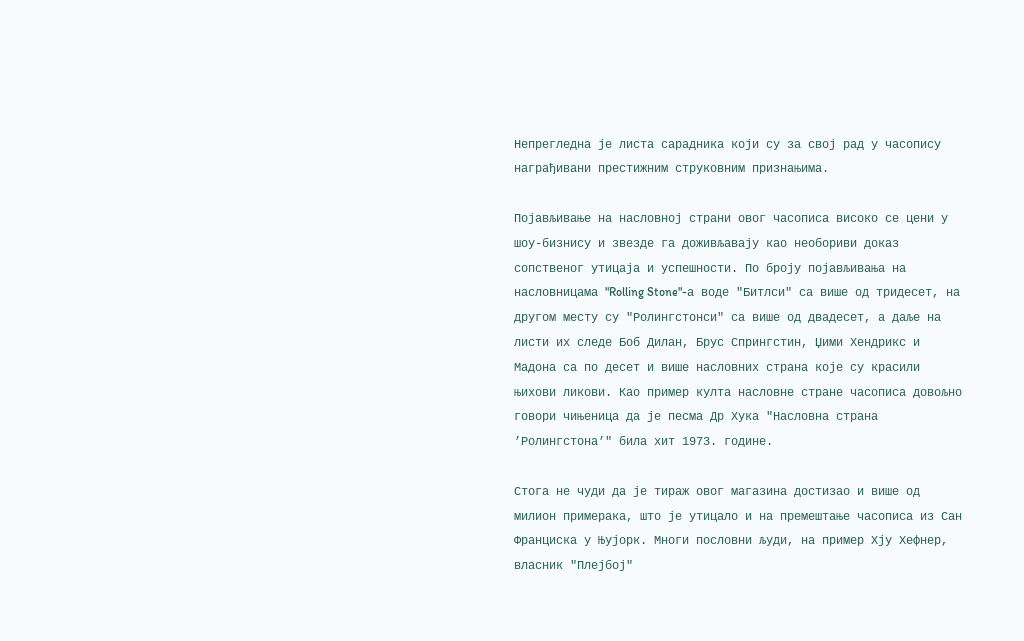Непрегледна је листа сарадника који су за свој рад у часопису награђивани престижним струковним признањима.

Појављивање на насловној страни овог часописа високо се цени у шоу-бизнису и звезде га доживљавају као необориви доказ сопственог утицаја и успешности. По броју појављивања на насловницама "Rolling Stone"-а воде "Битлси" са више од тридесет, на другом месту су "Ролингстонси" са више од двадесет, а даље на листи их следе Боб Дилан, Брус Спрингстин, Џими Хендрикс и Мадона са по десет и више насловних страна које су красили њихови ликови. Као пример култа насловне стране часописа довољно говори чињеница да је песма Др Хука "Насловна страна ’Ролингстона’" била хит 1973. године.

Стога не чуди да је тираж овог магазина достизао и више од милион примерака, што је утицало и на премештање часописа из Сан Франциска у Њујорк. Многи пословни људи, на пример Хју Хефнер, власник "Плејбој"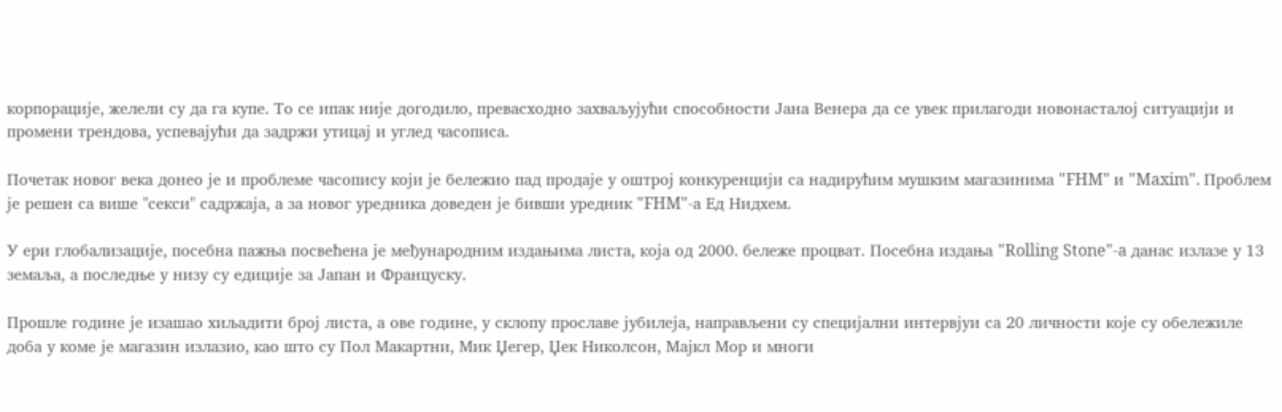корпорације, желели су да га купе. То се ипак није догодило, превасходно захваљујући способности Јана Венера да се увек прилагоди новонасталој ситуацији и промени трендова, успевајући да задржи утицај и углед часописа.

Почетак новог века донео је и проблеме часопису који је бележио пад продаје у оштрој конкуренцији са надирућим мушким магазинима "FHM" и "Maxim". Проблем је решен са више "секси" садржаја, а за новог уредника доведен је бивши уредник "FHM"-а Ед Нидхем.

У ери глобализације, посебна пажња посвећена је међународним издањима листа, која од 2000. бележе процват. Посебна издања "Rolling Stone"-a данас излазе у 13 земаља, а последње у низу су едиције за Јапан и Француску.

Прошле године је изашао хиљадити број листа, а ове године, у склопу прославе јубилеја, направљени су специјални интервјуи са 20 личности које су обележиле доба у коме је магазин излазио, као што су Пол Макартни, Мик Џегер, Џек Николсон, Мајкл Мор и многи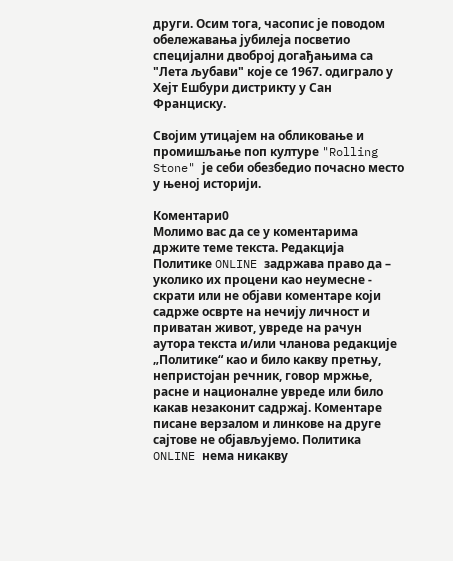други. Осим тога, часопис је поводом обележавања јубилеја посветио специјални двоброј догађањима са "Лета љубави" које се 1967. одиграло у Хејт Ешбури дистрикту у Сан Франциску.

Својим утицајем на обликовање и промишљање поп културе "Rolling Stone" је себи обезбедио почасно место у њеној историји.

Коментари0
Молимо вас да се у коментарима држите теме текста. Редакција Политике ONLINE задржава право да – уколико их процени као неумесне - скрати или не објави коментаре који садрже осврте на нечију личност и приватан живот, увреде на рачун аутора текста и/или чланова редакције „Политике“ као и било какву претњу, непристојан речник, говор мржње, расне и националне увреде или било какав незаконит садржај. Коментаре писане верзалом и линкове на друге сајтове не објављујемо. Политика ONLINE нема никакву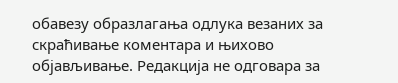обавезу образлагања одлука везаних за скраћивање коментара и њихово објављивање. Редакција не одговара за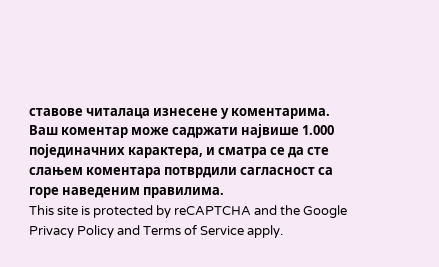ставове читалаца изнесене у коментарима. Ваш коментар може садржати највише 1.000 појединачних карактера, и сматра се да сте слањем коментара потврдили сагласност са горе наведеним правилима.
This site is protected by reCAPTCHA and the Google Privacy Policy and Terms of Service apply.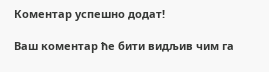Комeнтар успeшно додат!

Ваш комeнтар ћe бити видљив чим га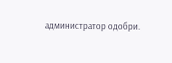администратор одобри.